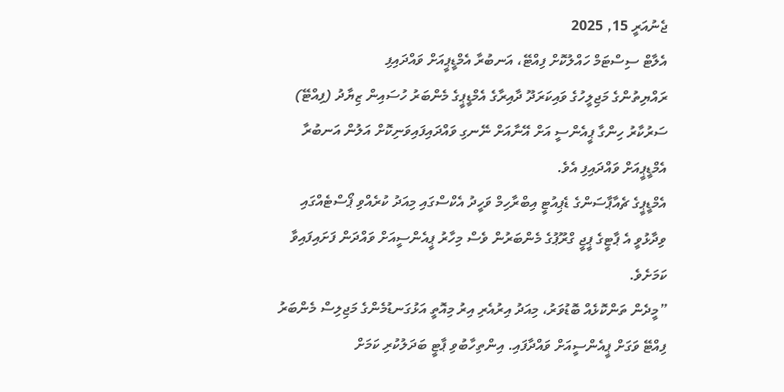ޖެނުއަރީ 15, 2025
އެލާޓް ސިސްޓަމް ހައްލުކޮށް ފިއްޓޭ، އަނބުރާ އެމްޑީޕީއަށް ވައްދައިފި
ރައްޔިތުންގެ މަޖިލީހުގެ ވައިކަރަދޫ ދާއިރާގެ އެމްޑީޕީގެ މެންބަރު ހުސައިން ޒިޔާދު (ފިއްޓޭ) ސަރުކާރު ހިންގާ ޕީއެންސީ އަށް އޭނާއަށް ނޭނގި ވައްދައިފައިވަނިކޮށް އަލުން އަނބުރާ އެމްޑީޕީއަށް ވައްދައިފި އެވެ.
އެމްޑީޕީގެ ޗެއާޕާސަންގެ ޑެޕިއުޓީ އިބްރާހިމް ވަހީދު އެކްސްގައި މިއަދު ކުރެއްވި ޕޯސްޓެއްގައި ވިދާޅުވީ އެ ޕާޓީގެ ޕީޖީ ގްރޫޕުގެ މެންބަރުން ވެސް މިހާރު ޕީއެންސީއަށް ވައްދަން ފަށައިފައިވާ ކަމަށެވެ.
”މީދެން ތަންކޮޅެއް ބޮޑުވަރު، މިއަދު އިރުއެރި އިރު މިއޮތީ އަޅުގަނޑުމެންގެ މަޖިލިސް މެންބަރު ފިއްޓޭ ވަގަށް ޕީއެންސީއަށް ވައްދާފައި. އިންތިހާބުވި ޕާޓީ ބަދަލުކުރި ކަމަށް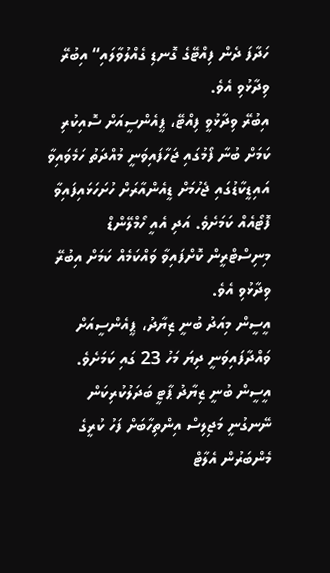ހަދާފަ ދެން ފިއްޓޭގެ ގޮނޑި ގެއްލުވާލައި“ އިބުރޭ ވިދާޅުވި އެވެ.
އިބުރޭ ވިދާޅުވީ ފިއްޓޭ، ޕީއެންސީއަށް ސޮއިކުރި ކަމަށް ބުނާ ފޯމުގައި ޖަހާފައިވަނީ މުއްދަތު ހަމެވައިވާ އައިޑީކާޑުގައި ޖެހުމަށް ޑީއެންއާރަށް ހުށަހަޅައިފައިވާ ފޮޓޯއެއް ކަމަށެވެ. އަދި އެއީ ހޯމްލޭންޑް މިނިސްޓްރީން ކޮށްފައިވާ ވައްކަމެއް ކަމަށް އިބުރޭ ވިދާޅުވި އެވެ.
އީސީން މިއަދު ބުނީ ޒިޔާދު، ޕީއެންސީއަށް ވައްދާފައިވަނީ ދިޔަ މަހު 23 ގައި ކަމަށެވެ. އީސީން ބުނީ ޒިޔާދު ޕާޓީ ބަދަލުކުރިކަން ނޭނގުނީ މަޖިލިސް އިންތިހާބަށް ފަހު ކުރީގެ މެންބަރުން އެލާޓް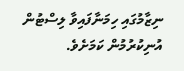ނިޒާމުގައި ހިމަނާފައިވާ ލިސްޓުން އުނިކުރުމުން ކަމަށެވެ.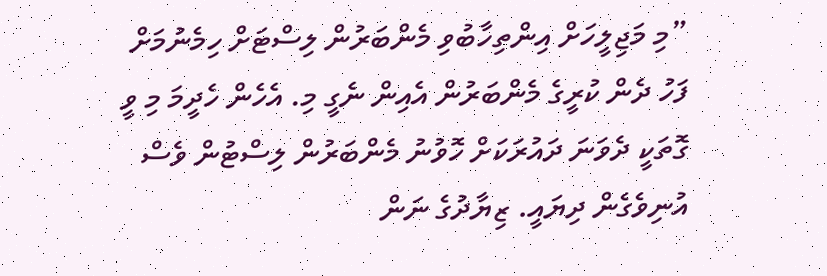”މި މަޖިލީހަށް އިންތިހާބުވި މެންބަރުން ލިސްޓަށް ހިމެނުމަށް ފަހު ދެން ކުރީގެ މެންބަރުން އެއިން ނެގީ މި. އެހެން ހެދީމަ މި ވީ ގޮތަކީ ދެވަނަ ދައުރަކަށް ހޮވުނު މެންބަރުން ލިސްޓުން ވެސް އުނިވެގެން ދިޔައީ. ޒިޔާދުގެ ނަން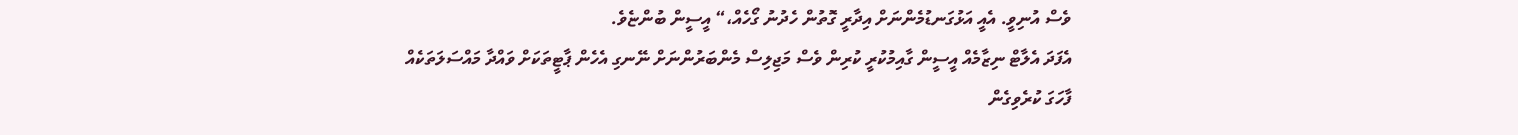ވެސް އުނިވީ. އެއީ އަޅުގަނޑުމެންނަށް އިދާރީ ގޮތުން ހެދުނު ގޯހެއް،“ އީސީން ބުންޏެވެ.
އެފަދަ އެލާޓް ނިޒާމެއް އީސީން ގާއިމުކުރީ ކުރިން ވެސް މަޖިލިސް މެންބަރުންނަށް ނޭނގި އެހެން ޕާޓީތަކަށް ވައްދާ މައްސަލަތަކެއް ފާހަގަ ކުރެވިގެން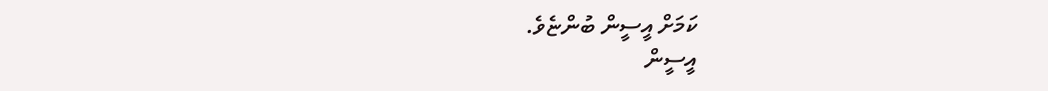ކަމަށް އީސީން ބުންޏެވެ.
އީސީން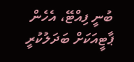ބުނީ ފިއްޓޭ، އެހެން ޕާޓީއަކަށް ބަދަލުކުރީ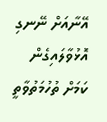އޭނާއަށް ނޭނގި އޮޅުވާލައިގެން ކަމަށް ތުހުމަތުވާތީ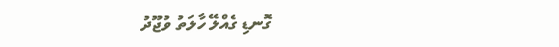ގޮނޑި ގެއްލޭ ހާލަތު ވުޖޫދު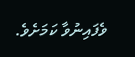ވެފައިނުވާ ކަމަށެވެ.